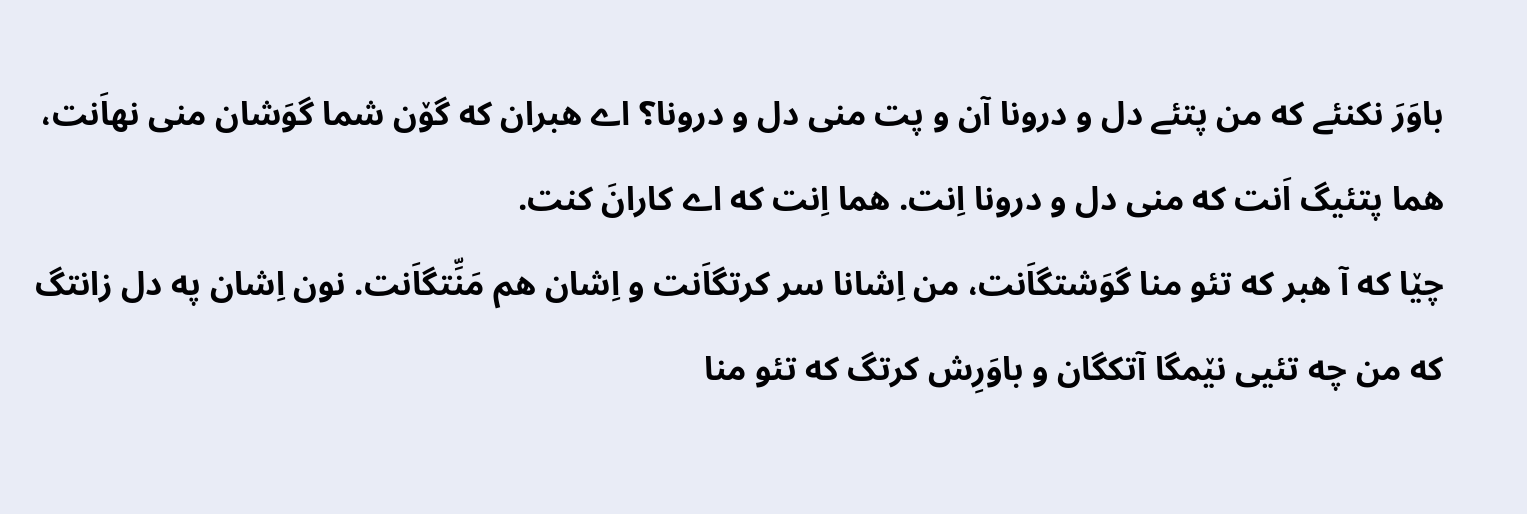باوَرَ نکنئے که من پتئے دل و درونا آن و پت منی دل و درونا؟ اے هبران که گۆن شما گوَشان منی نهاَنت، هما پتئیگ اَنت که منی دل و درونا اِنت. هما اِنت که اے کارانَ کنت.
چێا که آ هبر که تئو منا گوَشتگاَنت، من اِشانا سر کرتگاَنت و اِشان هم مَنِّتگاَنت. نون اِشان په دل زانتگ که من چه تئیی نێمگا آتکگان و باوَرِش کرتگ که تئو منا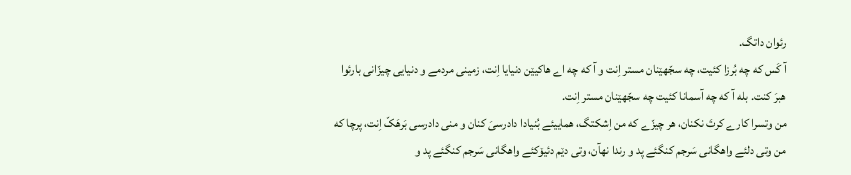رئوان داتگ.
آ کَس که چه بُرزا کئیت، چه سجّهێنان مستر اِنت و آ که چه اے هاکیێن دنیایا اِنت، زمینی مردمے و دنیایی چیزّانی بارئوا هبرَ کنت. بله آ که چه آسمانا کئیت چه سجّهێنان مستر اِنت.
من وتسرا کارے کرتَ نکنان، هر چیزّے که من اِشکتگ، هماییئے بُنیادا دادرسیَ کنان و منی دادرسی بَرهَکّ اِنت، پرچا که من وتی دلئے واهگانی سَرجم کنگئے پد و رندا نهآن، وتی دێم دئیۆکئے واهگانی سَرجم کنگئے پد و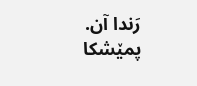رَندا آن.
پمێشکا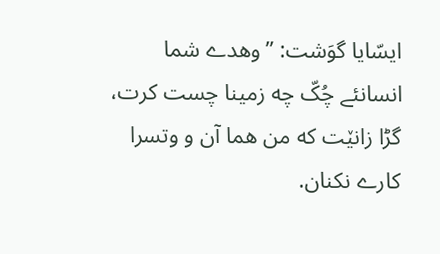ایسّایا گوَشت: ”وهدے شما انسانئے چُکّ چه زمینا چست کرت، گڑا زانێت که من هما آن و وتسرا کارے نکنان.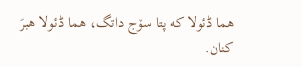هما ڈئولا که پتا سۆج داتگ، هما ڈئولا هبرَ کنان.